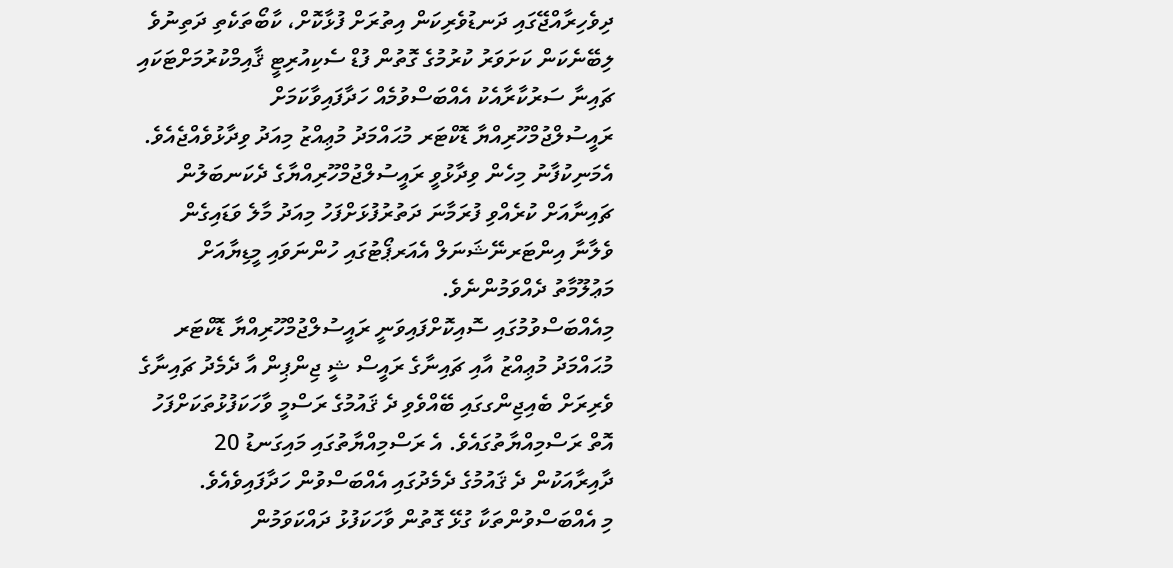ދިވެހިރާއްޖޭގައި ދަނޑުވެރިކަން އިތުރަށް ފުޅާކޮށް، ކާބޯތަކެތި ދަތިނުވެ ލިބޭނެކަން ކަށަވަރު ކުރުމުގެ ގޮތުން ފުޑް ސެކިއުރިޓީ ޤާއިމްކުރުމަށްޓަކައި ޗައިނާ ސަރުކާރާއެކު އެއްބަސްވުމެއް ހަދާފައިވާކަމަށް ރައީސުލްޖުމްހޫރިއްޔާ ޑޮކްޓަރ މުޙައްމަދު މުޢިއްޒު މިއަދު ވިދާޅުވެއްޖެއެވެ. އެމަނިކުފާނު މިހެން ވިދާޅުވީ ރައީސުލްޖުމްހޫރިއްޔާގެ ދެކަނބަލުން ޗައިނާއަށް ކުރެއްވި ފުރަމާނަ ދަތުރުފުޅަށްފަހު މިއަދު މާލެ ވަޑައިގެން ވެލާނާ އިންޓަރނޭޝަނަލް އެއަރޕޯޓުގައި ހުންނަވައި މީޑިޔާއަށް މަޢުލޫމާތު ދެއްވަމުންނެވެ.
މިއެއްބަސްވުމުގައި ސޮއިކޮށްފައިވަނީ ރައީސުލްޖުމްހޫރިއްޔާ ޑޮކްޓަރ މުޙައްމަދު މުޢިއްޒު އާއި ޗައިނާގެ ރައީސް ޝީ ޖިންޕިން އާ ދެމެދު ޗައިނާގެ ވެރިރަށް ބެއިޖިންގގައި ބޭއްވެވި ދެ ޤައުމުގެ ރަސްމީ ވާހަކަފުޅުތަކަށްފަހު އޮތް ރަސްމިއްޔާތުގައެވެ. އެ ރަސްމިއްޔާތުގައި މައިގަނޑު 20 ދާއިރާއަކުން ދެ ޤައުމުގެ ދެމެދުގައި އެއްބަސްވުން ހަދާފައިވެއެވެ.
މި އެއްބަސްވުންތަކާ ގުޅޭ ގޮތުން ވާހަކަފުޅު ދައްކަވަމުން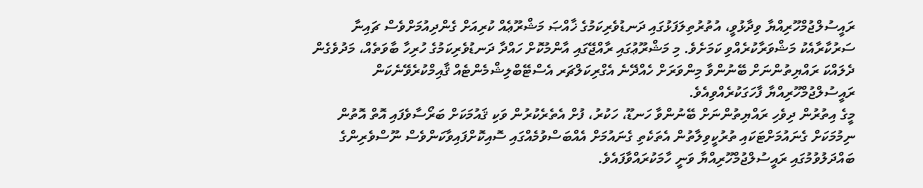ރައީސުލްޖުމްހޫރިއްޔާ ވިދާޅުވީ، އުތުރުތިލަފަޅުގައި ދަނޑުވެރިކަމުގެ ޚާއްޞަ މަޝްރޫޢެއް ކުރިއަށް ގެންދިއުމަށްވެސް ޗައިނާ ސަރުކާރާއެކު މަޝްވަރާކުރެއްވި ކަމަށެވެ. މި މަޝްރޫޢުގައި ރާއްޖޭގައި އާންމުކޮށް ހައްދާ ދަނޑުވެރިކަމުގެ ހުރިހާ ބާވަތެއް، މަދުވެގެން ދެލައްކަ ރައްޔިތުންނަށް ބޭނުންވާ މިންވަރަށް ހެއްދޭނެ އެގްރިކަލްޗަރ އެސްޓޭބްލިޝްމެންޓެއް ޤާއިމްކުރެވޭނެކަން ރައީސުލްޖުމްހޫރިއްޔާ ފާހަގަކުރެއްވިއެވެ.
މީގެ އިތުރުން ދިވެހި ރައްޔިތުންނަށް ބޭނުންވާ ހަނޑޫ، ހަކުރު، ފުށް އެތެރެކުރުން ވަކި ޤައުމަކަށް ބަރޯސާވެފައި އޮތް އޮތުން ނިމުމަކަށް ގެނައުމަށްޓަކައި ތުރުކީވިލާތުން އެތަކެތި ގެނައުމަށް އެއްބަސްވުމެއްގައި ސޮއިކޮށްފައިވާކަންވެސް ނޫސްވެރިންގެ ބައްދަލުވުމުގައި ރައީސުލްޖުމްހޫރިއްޔާ ވަނީ ހާމަކުރައްވާފައެވެ.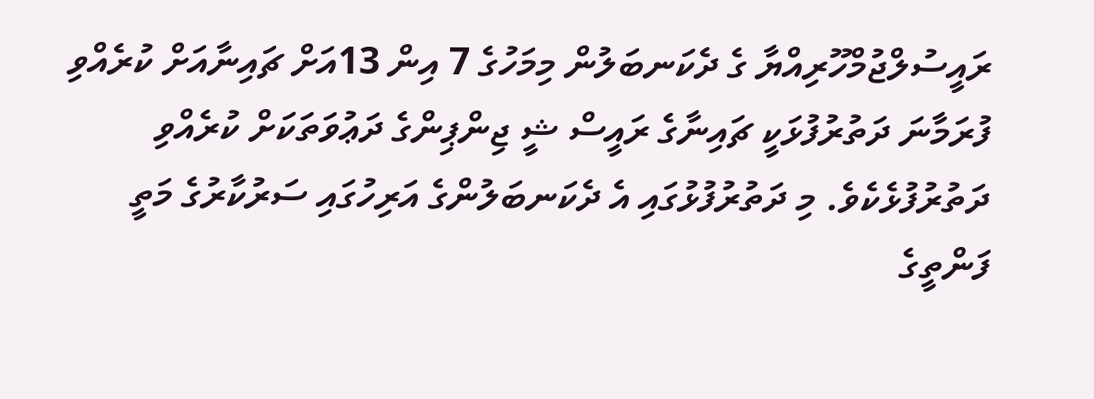ރައީސުލްޖުމްހޫރިއްޔާ ގެ ދެކަނބަލުން މިމަހުގެ 7 އިން 13އަށް ޗައިނާއަށް ކުރެއްވި ފުރަމާނަ ދަތުރުފުޅަކީ ޗައިނާގެ ރައީސް ޝީ ޖިންޕިންގެ ދަޢުވަތަކަށް ކުރެއްވި ދަތުރުފުޅެކެވެ. މި ދަތުރުފުޅުގައި އެ ދެކަނބަލުންގެ އަރިހުގައި ސަރުކާރުގެ މަތީ ފަންތީގެ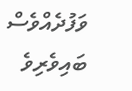ވަފުދެއްވެސް ބައިވެރިވެ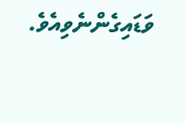ވަޑައިގެންނެވިއެވެ.